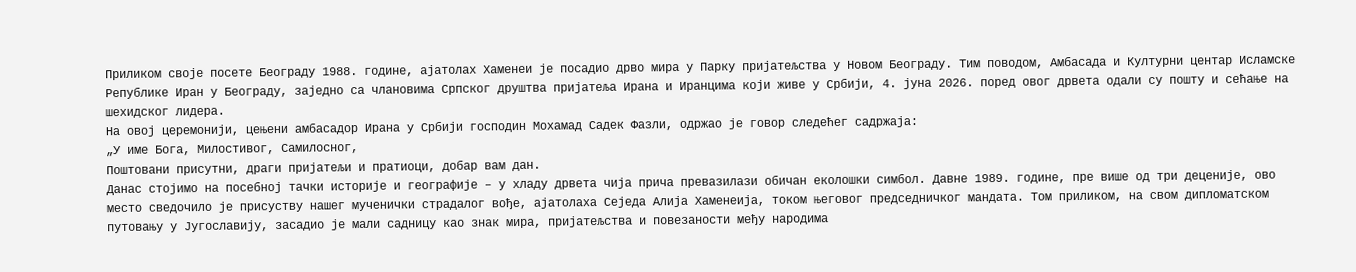Приликом своје посете Београду 1988. године, ајатолах Хаменеи је посадио дрво мира у Парку пријатељства у Новом Београду. Тим поводом, Амбасада и Културни центар Исламске Републике Иран у Београду, заједно са члановима Српског друштва пријатеља Ирана и Иранцима који живе у Србији, 4. јуна 2026. поред овог дрвета одали су пошту и сећање на шехидског лидера.
На овој церемонији, цењени амбасадор Ирана у Србији господин Мохамад Садек Фазли, одржао је говор следећег садржаја:
„У име Бога, Милостивог, Самилосног,
Поштовани присутни, драги пријатељи и пратиоци, добар вам дан.
Данас стојимо на посебној тачки историје и географије – у хладу дрвета чија прича превазилази обичан еколошки симбол. Давне 1989. године, пре више од три деценије, ово место сведочило је присуству нашег мученички страдалог вође, ајатолаха Сеједа Алија Хаменеија, током његовог председничког мандата. Том приликом, на свом дипломатском путовању у Југославију, засадио је мали садницу као знак мира, пријатељства и повезаности међу народима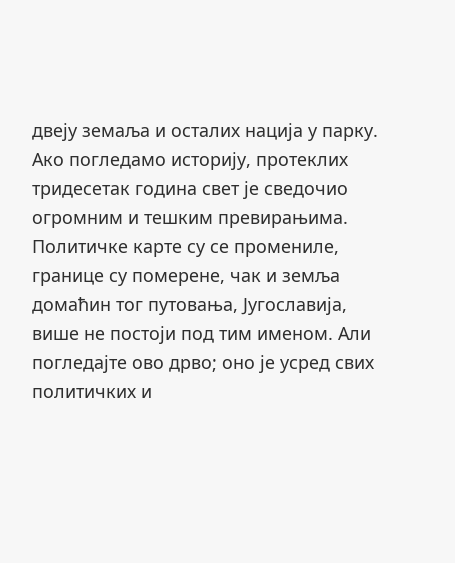двеју земаља и осталих нација у парку.
Ако погледамо историју, протеклих тридесетак година свет је сведочио огромним и тешким превирањима. Политичке карте су се промениле, границе су померене, чак и земља домаћин тог путовања, Југославија, више не постоји под тим именом. Али погледајте ово дрво; оно је усред свих политичких и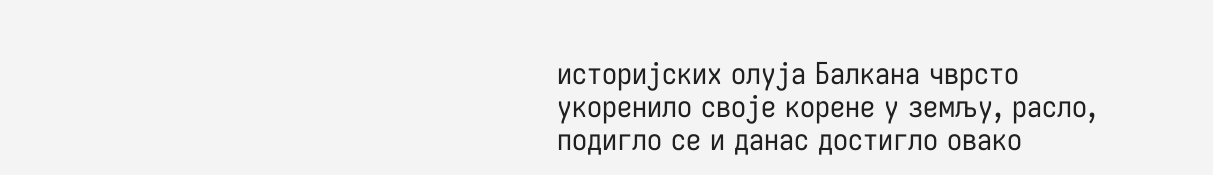историјских олуја Балкана чврсто укоренило своје корене у земљу, расло, подигло се и данас достигло овако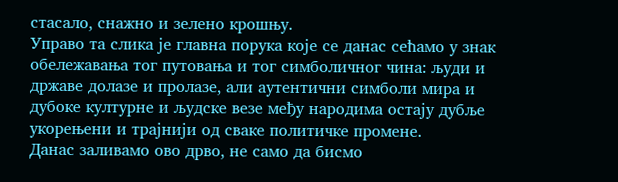стасало, снажно и зелено крошњу.
Управо та слика је главна порука које се данас сећамо у знак обележавања тог путовања и тог симболичног чина: људи и државе долазе и пролазе, али аутентични симболи мира и дубоке културне и људске везе међу народима остају дубље укорењени и трајнији од сваке политичке промене.
Данас заливамо ово дрво, не само да бисмо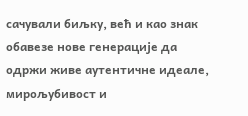сачували биљку, већ и као знак обавезе нове генерације да одржи живе аутентичне идеале, мирољубивост и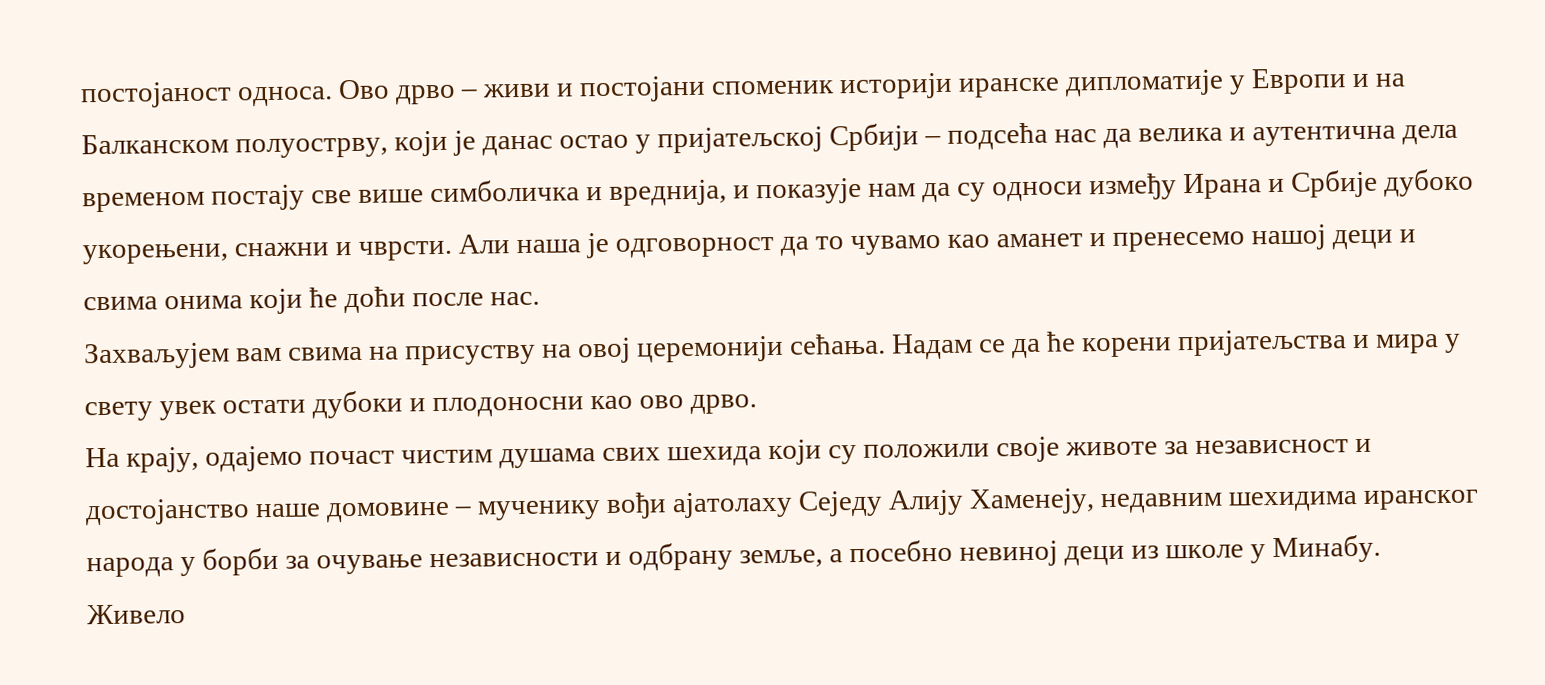постојаност односа. Ово дрво – живи и постојани споменик историји иранске дипломатије у Европи и на Балканском полуострву, који је данас остао у пријатељској Србији – подсећа нас да велика и аутентична дела временом постају све више симболичка и вреднија, и показује нам да су односи између Ирана и Србије дубоко укорењени, снажни и чврсти. Али наша је одговорност да то чувамо као аманет и пренесемо нашој деци и свима онима који ће доћи после нас.
Захваљујем вам свима на присуству на овој церемонији сећања. Надам се да ће корени пријатељства и мира у свету увек остати дубоки и плодоносни као ово дрво.
На крају, одајемо почаст чистим душама свих шехида који су положили своје животе за независност и достојанство наше домовине – мученику вођи ајатолаху Сеједу Алију Хаменеју, недавним шехидима иранског народа у борби за очување независности и одбрану земље, а посебно невиној деци из школе у Минабу.
Живело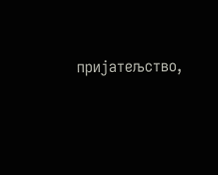пријатељство,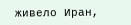живело Иран,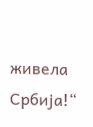живела Србија!“